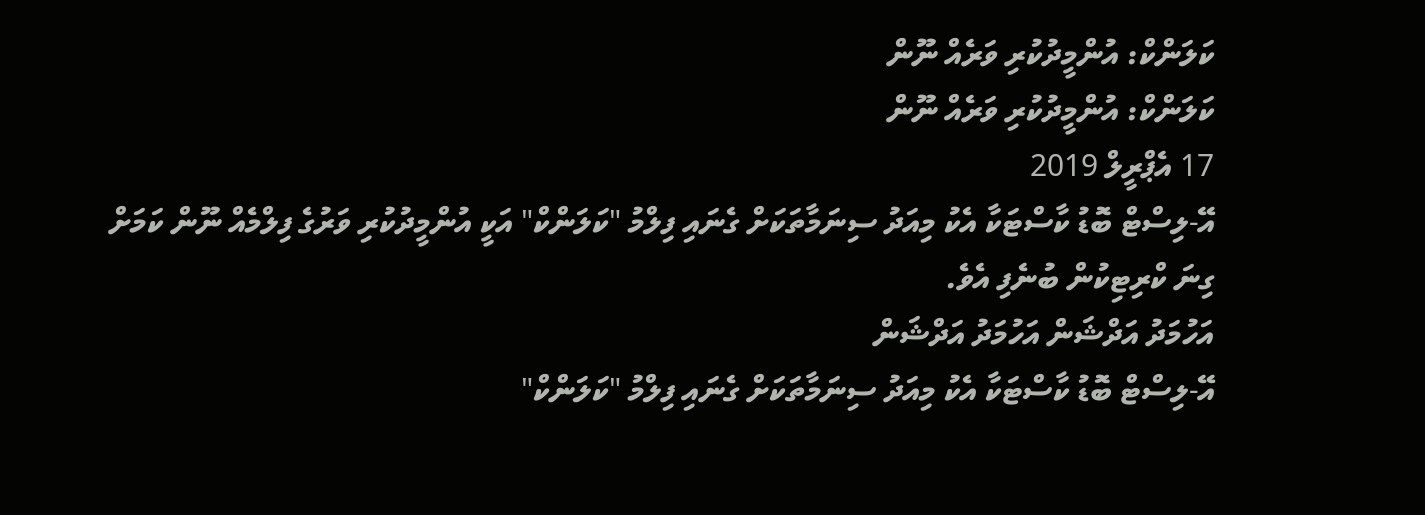ކަލަންކް: އުންމީދުކުރި ވަރެއް ނޫން
ކަލަންކް: އުންމީދުކުރި ވަރެއް ނޫން
17 އެޕްރީލް 2019
އޭ-ލިސްޓް ބޮޑު ކާސްޓަކާ އެކު މިއަދު ސިނަމާތަކަށް ގެނައި ފިލްމު "ކަލަންކް" އަކީ އުންމީދުކުރި ވަރުގެ ފިލްމެއް ނޫން ކަމަށް ގިނަ ކްރިޓިކުން ބުނެފި އެވެ.
އަހުމަދު އަދްޝަން އަހުމަދު އަދްޝަން
އޭ-ލިސްޓް ބޮޑު ކާސްޓަކާ އެކު މިއަދު ސިނަމާތަކަށް ގެނައި ފިލްމު "ކަލަންކް"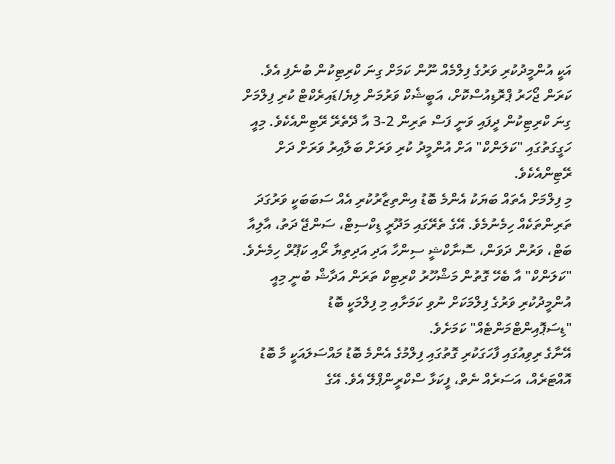އަކީ އުންމީދުކުރި ވަރުގެ ފިލްމެއް ނޫން ކަމަށް ގިނަ ކްރިޓިކުން ބުނެފި އެވެ.
ކަރަން ޖޯހަރު ޕްރޮޑިއުސްކޮށް، އަބީޝެކް ވަރުމަން ލިޔެ/ޑައިރެކްޓް ކުރި ފިލްމަށް ގިނަ ކްރިޓިކުން ދީފައި ވަނީ ފަސް ތަރިން 2-3 އާ ދޭތެރޭ ރޭޓިންއެކެވެ. މިއީ ހަގީގަތުގައި "ކަލަންކް" އަށް އުންމީދު ކުރި ވަރަށް ބަލާއިރު ވަރަށް ދަށް ރޭޓިންއެކެވެ.
މި ފިލްމަށް އެތައް ބަޔަކު އެންމެ ބޮޑު އިންތިޒާރުކުރި އެއް ސަބަބަކީ ވަރުގަދަ ތަރިންތަކެއް ހިމެނުމެވެ. އޭގެ ތެރޭގައި މަދޫރީ ޑިކްސިޓް، ސަންޖޭ ދަތު، އާލިއާ ބަޓް، ވަރުން ދަވަން، ސޮނާކްޝީ ސިންހާ އަދި އަދިތިޔާ ރޯއި ކަޕޫރް ހިމެނެވެ.
"ކަލަންކް" އާ ބެހޭ ގޮތުން މަޝްހޫރު ކްރިޓިކް ތަރަން އަދާޝް ބުނީ މިއީ އުންމީދުކުރި ވަރުގެ ފިލްމަކަށް ނުވި ކަމަށާއި މި ފިލްމަކީ ބޮޑު "ޑިސަޕޮއިންޓްމަންޓެއް" ކަމަށެވެ.
އޭނާގެ ރިވިއުގައި ފާހަގަކުރި ގޮތުގައި ފިލްމުގެ އެންމެ ބޮޑު މައްސަލައަކީ މާ ބޮޑު އޮއްޓަރެއް، އަސަރެއް ނެތް، ފީކަޅާ ސްކްރީންޕްލޭ އެވެ. އޭގެ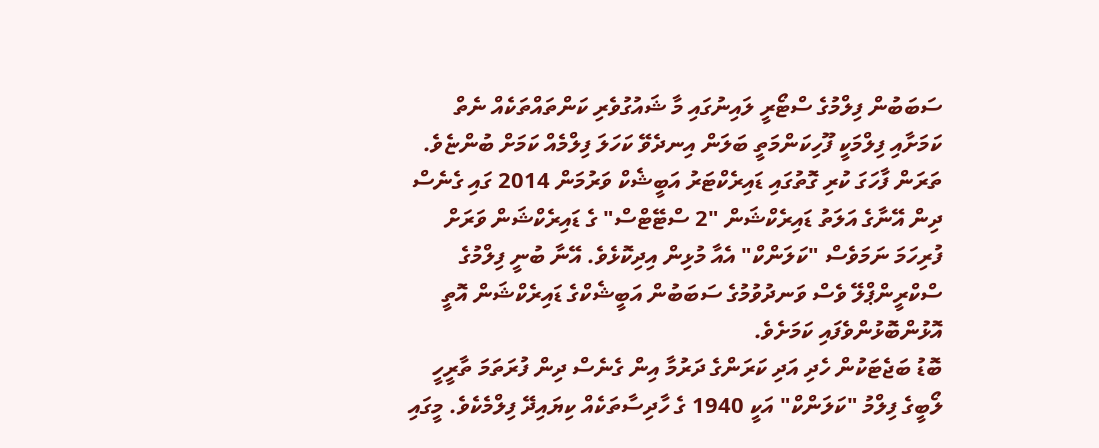ސަބަބުން ފިލްމުގެ ސްޓޯރީ ލައިނުގައި މާ ޝައުގުވެރި ކަންތައްތަކެއް ނެތް ކަމަށާއި ފިލްމަކީ ފޫހިކަންމަތީ ބަލަން އިނދެވޭ ކަހަލަ ފިލްމެއް ކަމަށް ބުންޏެވެ.
ތަރަން ފާހަގަ ކުރި ގޮތުގައި ޑައިރެކްޓަރު އަބީޝެކް ވަރުމަން 2014 ގައި ގެނެސް ދިން އޭނާގެ އަލަތު ޑައިރެކްޝަން "2 ސްޓޭޓްސް" ގެ ޑައިރެކްޝަން ވަރަށް ފުރިހަމަ ނަމަވެސް "ކަލަންކް" އެއާ މުޅިން އިދިކޮޅެވެ. އޭނާ ބުނީ ފިލްމުގެ ސްކްރީންޕްލޭ ވެސް ވަނދުވުމުގެ ސަބަބުން އަބީޝެކްގެ ޑައިރެކްޝަން އޮތީ އޮޅުންބޮޅުންވެފައި ކަމަށެވެ.
ބޮޑު ބަޖެޓަކުން ހެދި އަދި ކަރަންގެ ދަރުމާ އިން ގެނެސް ދިން ފުރަތަމަ ތާރީހީ ލޯބީގެ ފިލްމު "ކަލަންކް" އަކީ 1940 ގެ ހާދިސާތަކެއް ކިޔައިދޭ ފިލްމެކެވެ. މީގައި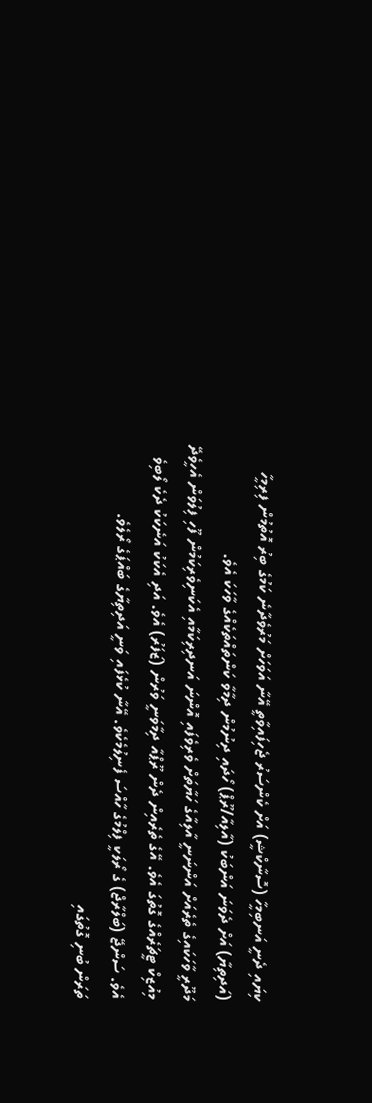ކިޔައި ދެނީ އަނބިމީހާ (ސޮނާކްޝީ) އަށް ކެންސަރު ޖެހިފައިވާތީ އޭނާ އަވަހަށް މަރުވެދާނެ ކަމުގެ ބިރު އޮތުމުން ފިރިމީހާ (އަދިތިޔާ) އަށް ދެވަނަ އަންބަކު (އާލިއާ/ރޫޕް) ހޯދައި ދިނުމުން ދިމާވާ ކަންތައްތަކެއްގެ ވާހަކަ އެވެ.
މަދޫރީ ވާހަކައިގެ ތެރެއަށް އަންނަނީ އާލިއާގެ ހަޔާތަށް ވެރިވެފައި އޮންނަ އަނދިރިކަމާއި އެކަނިވެރިކަމުން ފޫހި ފިލުވަން އެހީވެދޭ މިއުޒިކް ޓީޗަރެއްގެ ގޮތުގަ އެވެ. އޭގެ ތެރެއިން ދެން ރޫޕްއާ ދިމާވަނީ ވަރުން (ޒަފަރު) އެވެ. އަދި އެކަކު އަނެކަކު ދެކެ ލޯބިވެ އެވެ. ސަންޖޭ (ބަލްރާޖް) ގެ ރޯލަކީ ފިލްމުގެ ހާއްސަ ފެނިލުމެކެވެ. އޭނާ ކުޅެފައި ވަނީ އަދިތިޔާގެ ބައްޕަގެ ރޯލެވެ.
ތަރަން ބުނި ގޮތުގައި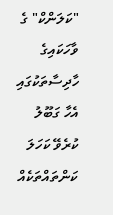"ކަލަންކް" ގެ ވާހަކައިގެ ހާދިސާތަކުގައި އެހާ ގަބޫލު ކުރެވޭ ކަހަލަ ކަންތައްތަކެއް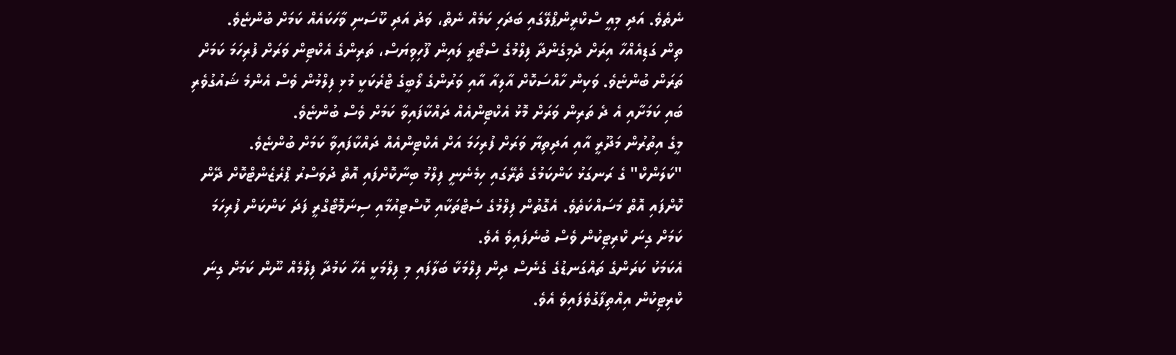ނެތެވެ. އަދި މިއީ ސްކްރީންޕްލޭގައި ބަދަހި ކަމެއް ނެތް، ވަދު އަދި ކޫސަނި ވާހަކައެއް ކަމަށް ބުންޏެވެ.
ތިން ގަޑިއެއްހާ އިރަށް ދެމިގެންދާ ފިލްމުގެ ސްޓޯރީ ލައިން ފޫހިވިޔަސް، ތަރިންގެ އެކްޓިން ވަރަށް ފުރިހަމަ ކަމަށް ތަރަން ބުންޏެވެ. ވަކިން ހާއްސަކޮށް އާލިއާ އާއި ވަރުންގެ ލޯބީގެ ޓްރެކަކީ މުޅި ފިލްމުން ވެސް އެންމެ ޝައުގުވެރި ބައި ކަމަށާއި އެ ދެ ތަރިން ވަރަށް މޮޅު އެކްޓިންއެއް ދައްކާފައިވާ ކަމަށް ވެސް ބުންޏެވެ.
މީގެ އިތުރުން މަދޫރީ އާއި އަދިތިޔާ ވަރަށް ފުރިހަމަ އަށް އެކްޓިންއެއް ދައްކާފައިވާ ކަމަށް ބުންޏެވެ.
"ކަލަންކް" ގެ ރަނގަޅު ކަންކަމުގެ ތެރޭގައި ހިމެނެނީ ފިލްމު ބިނާކޮށްފައި އޮތް ދުވަސްރު ޕްރެޒެންޓްކޮށް ދޭން ކޮށްފައި އޮތް މަސައްކަތެވެ. އެގޮތުން ފިލްމުގެ ސެޓްތަކާއި ކޮސްޓިއުމާއި ސިނަމޮޓޯގްރީ ފަދަ ކަންކަން ފުރިހަމަ ކަމަށް ގިނަ ކްރިޓިކުން ވެސް ބުނެފައިވެ އެވެ.
އެކަމަކު ކަރަންގެ ތައްގަނޑުގެ ގެނެސް ދިން ފިލްމަކާ ބަލާފައި މި ފިލްމަކީ އެހާ ކަމުދާ ފިލްމެއް ނޫން ކަމަށް ގިނަ ކްރިޓިކުން އިއްތިފާގުވެފައިވެ އެވެ.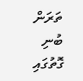ތަރަން ބުނި ގޮތުގައި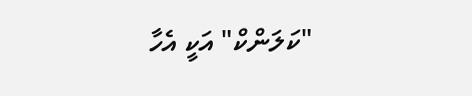"ކަލަންކް" އަކީ އެހާ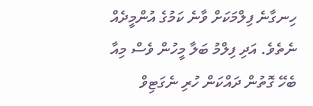ހިނގާނެ ފިލްމަކަށް ވާނެ ކަމުގެ އުންމީދެއް ނެތެވެ. އަދި ފިލްމު ބަލާ މީހުން ވެސް މިއާ ބެހޭ ގޮތުން ދައްކަން ހުރި ނެގަޓިވް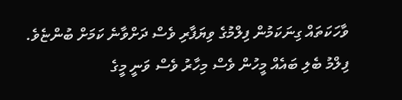ވާހަކަތައް ގިނަކަމުން ފިލްމުގެ ވިޔަފާރި ވެސް ދަށްވާނެ ކަމަށް ބުންޏެވެ.
ފިލްމު ބެލި ބައެއް މީހުން ވެސް މިހާރު ވެސް ވަނީ މީގެ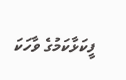ފީކަޅާކަމުގެ ވާހަކަ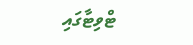ޓްވިޓާގައި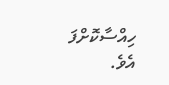ހިއްސާކޮށްފަ އެވެ.